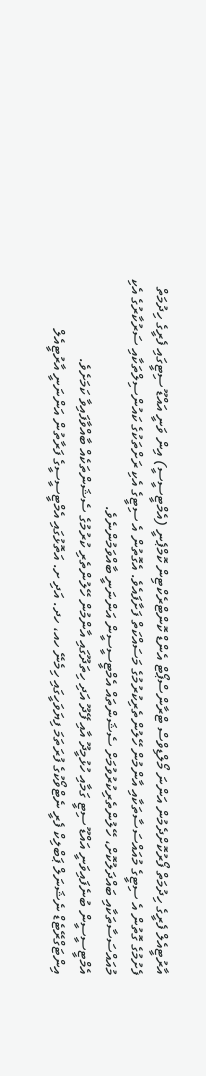އާރުޓީއެލް ފެރީގެ ހިދުމަތް ފޯރުކޮށްދެމުން އަންނަ މޯލްޑިވްސް ޓްރާންސްޕޯޓް އެންޑް ކޮންޓްރެކްޓިން ކޮމްޕެނީ (އެމްޓީސީސީ) އިން ވަނީ އައްޑޫ ސިޓީގައި ފެރީގެ ހިދުމަތް ފެށުމުގެ ގޮތުން އެ ސިޓީގެ މުއައްސަސާތަކާއި އާންމުން ހޭލުންތެރިކުރުމުގެ މަސައްކަތް ފަށާފައެވެ. އެގޮތުން އެ ސިޓީގެ އެކި ރަށްތަކުގެ ކައުންސިލްތަކާއި ސަރުކާރުގެ އެކި މުއައްސަސާތަކާއި ބައްދަލުކޮށް، ހޭލުންތެރިކުރުވުމަށް ސެޝަންތައް އެމްޓީސީސީން އަންނަނީ ބާއްވަމުންނެވެ.
އެމްޓީސީސީން ބުނެފައިވަނީ އައްޑޫ ސިޓީ ގަމާއި ހުޅުމީދޫ އާއި ފޭދޫ އަދި ހިތަދޫގައި އާންމުން ހޭލުންތެރި ކުރުމުގެ ސެޝަންތަކެއް ބާއްވާފައިވާ ކަމަށެވެ.
އިންޓަގްރޭޓެޑް ނެޝަނަލް ޕަބްލިކް ފެރީ ނެޓްވޯކުގެ ފުރަތަމަ ފިޔަވަހީގައި ހިމެނޭ ހއ، ހދ. އަދި ށ. އަތޮޅުގައި އެމްޓީސީސީގެ ފަރާތުން އަންނަނީ އާރުޓީއެލް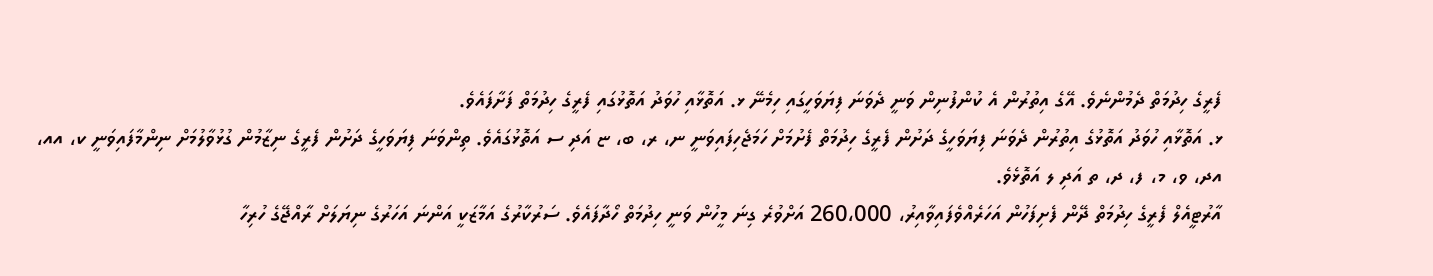ފެރީގެ ހިދުމަތް ދެމުންނެވެ. އޭގެ އިތުރުން އެ ކުންފުނިން ވަނީ ދެވަނަ ފިޔަވަހީގައި ހިމެނޭ ޅ. އަތޮޅާއި ހުވަދު އަތޮޅުގައި ފެރީގެ ހިދުމަތް ފަށާފައެވެ.
ޅ. އަތޮޅާއި ހުވަދު އަތޮޅުގެ އިތުރުން ދެވަނަ ފިޔަވަހީގެ ދަށުން ފެރީގެ ހިދުމަތް ފެށުމަށް ހަމަޖެހިފައިވަނީ ނ، ރ، ބ، ޏ އަދި ސ އަތޮޅުގައެވެ. ތިންވަނަ ފިޔަވަހީގެ ދަށުން ފެރީގެ ނިޒާމުން ގުޅުވާލުމަށް ނިންމާފައިވަނީ ކ، އއ، އދ، ވ، މ، ފ، ދ، ތ އަދި ލ އަތޮޅެވެ.
އާރުޓީއެލް ފެރީގެ ހިދުމަތް ދޭން ފެށިފަހުން އަހަރެއްވެފައިވާއިރު، 260،000 އަށްވުރެ ގިނަ މީހުން ވަނީ ހިދުމަތް ހޯދާފައެވެ. ސަރުކާރުގެ އަމާޒަކީ އަންނަ އަހަރުގެ ނިޔަލަށް ރާއްޖޭގެ ހުރިހާ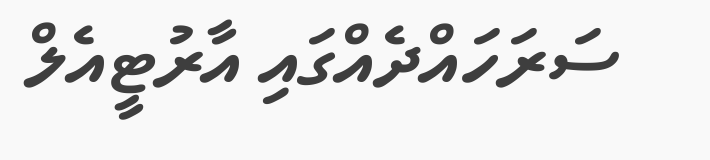ސަރަހައްދެއްގައި އާރުޓީއެލް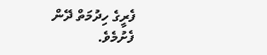ފެރީގެ ހިދުމަތް ދޭން ފެށުމެވެ.